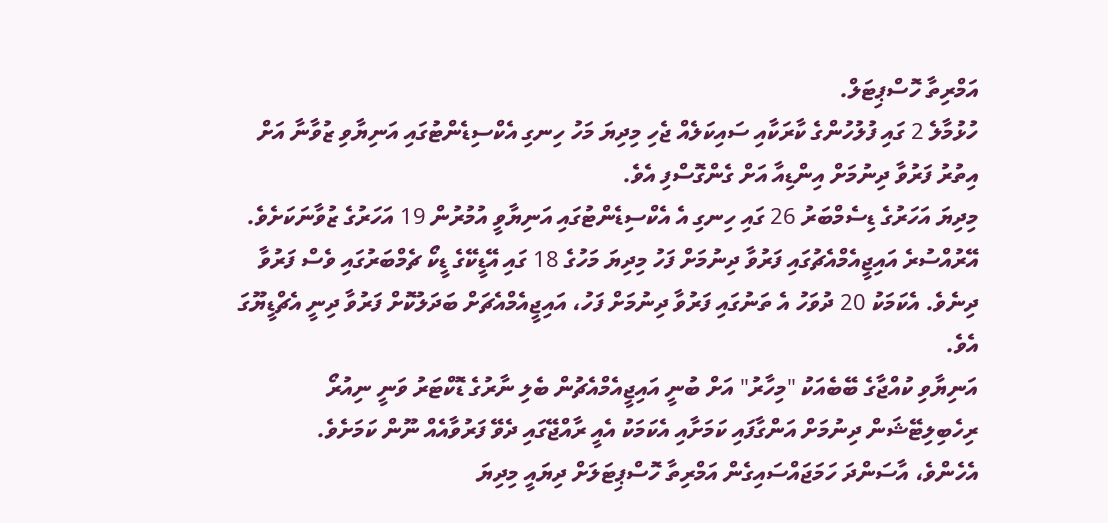އަމްރިތާ ހޮސްޕިޓަލް.
ހުޅުމާލެ 2 ގައި ފުލުހުންގެ ކާރަކާއި ސައިކަލެއް ޖެހި މިދިޔަ މަހު ހިނގި އެކްސިޑެންޓުގައި އަނިޔާވި ޒުވާނާ އަށް އިތުރު ފަރުވާ ދިނުމަށް އިންޑިއާ އަށް ގެންގޮސްފި އެވެ.
މިދިޔަ އަހަރުގެ ޑިސެމްބަރު 26 ގައި ހިނގި އެ އެކްސިޑެންޓުގައި އަނިޔާވީ އުމުރުން 19 އަހަރުގެ ޒުވާނަކަށެވެ. އޭރުއްސުރެ އައިޖީއެމްއެޗުގައި ފަރުވާ ދިނުމަށް ފަހު މިދިޔަ މަހުގެ 18 ގައި އޭޑީކޭގެ ޑީކޯ ޗެމްބަރުގައި ވެސް ފަރުވާ ދިނެވެ. އެކަމަކު 20 ދުވަހު އެ ތަނުގައި ފަރުވާ ދިނުމަށް ފަހު، އައިޖީއެމްއެޗަށް ބަދަލުކޮށް ފަރުވާ ދިނީ އެޗްޑީޔޫގަ އެވެ.
އަނިޔާވި ކުއްޖާގެ ބޭބެއަކު "މިހާރު" އަށް ބުނީ އައިޖީއެމްއެޗުން ބެލި ނާރުގެ ޑޮކްޓަރު ވަނީ ނިއުރޯ ރިހެބިލިޓޭޝަން ދިނުމަށް އަންގާފައި ކަމަށާއި އެކަމަކު އެއީ ރާއްޖޭގައި ދެވޭ ފަރުވާއެއް ނޫން ކަމަށެވެ.
އެހެންވެ، އާސަންދަ ހަމަޖައްސައިގެން އަމްރިތާ ހޮސްޕިޓަލަށް ދިޔައީ މިދިޔަ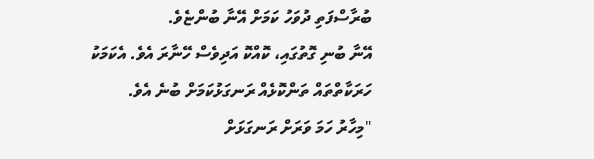ބުރާސްފަތި ދުވަހު ކަމަށް އޭނާ ބުންޏެވެ.
އޭނާ ބުނި ގޮތުގައި، ކޮއްކޮ އަދިވެސް ހޭނާރަ އެވެ. އެކަމަކު ހަރަކާތްތައް ތަންކޮޅެއް ރަނގަޅުކަމަށް ބުނެ އެވެ.
"މިހާރު ހަމަ ވަރަށް ރަނގަޅަށް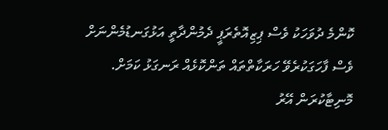ކޮންމެ ދުވަހަކު ވެސް ޕިޒިއޮތެރަޕީ ދެމުންދާތީ އަޅުގަނޑުމެންނަށް ވެސް ފާހަގަކުރެވޭ ހަރަކާތްތައް ތަންކޮޅެއް ރަނގަޅު ކަމަށް. މޮނިޓާކުރަން އޭރު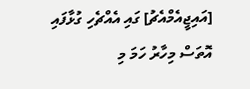[އައިޖީއެމްއެޗު] ގައި އެއްޗެހި ގުޅާފައި އޮތަސް މިހާރު ހަމަ މި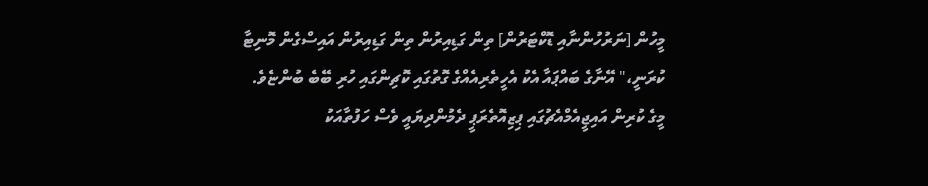މީހުން [ނަރުހުންނާއި ޑޮކްޓަރުން] ތިން ގަޑިއިރުން ތިން ގަޑިއިރުން އައިސްގެން މޮނިޓާ ކުރަނީ،" އޭނާގެ ބައްޕައާ އެކު އެހީތެރިއެއްގެ ގޮތުގައި ކޮޗިންގައި ހުރި ބޭބެ ބުންޏެވެ.
މީގެ ކުރިން އައިޖީއެމްއެޗުގައި ޕިޒިއޮތެރަޕީ ދެމުންދިޔައީ ވެސް ހަފުތާއަކު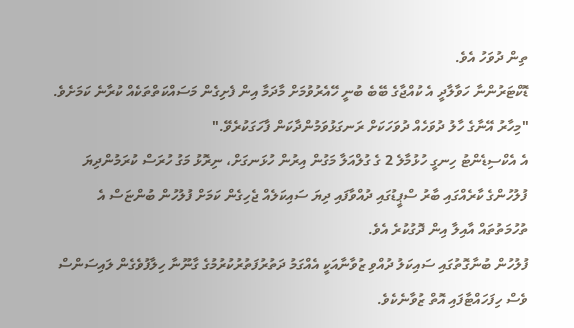ތިން ދުވަހު އެވެ.
ޑޮކްޓަރުންނާ ހަވާލާދީ އެ ކުއްޖާގެ ބޭބެ ބުނީ ހޭއެރުވުމަށް މާދަމާ އިން ފެށިގެން މަސައްކަތްތަކެއް ކުރާނެ ކަމަށެވެ.
"މިހާރު އޭނާގެ ހާލު ދުވަހެއް ދުވަހަކަށް ރަނގަޅުވަމުންދާކަން ފާހަގަކުރެވޭ."
އެ އެކްސިޑެންޓު ހިނގީ ހުޅުމާލެ 2 ގެ ގުލްއަލާ މަގުން އިރުން ހުޅަނގަށް، ނިރޮޅު މަގު ހުރަސް ކުރަމުންދިޔަ ފުލުހުންގެ ކާރެއްގައި ބާރު ސްޕީޑުގައި ދުއްވާފައި ދިޔަ ސައިކަލެއް ޖެހިގެން ކަމަށް ފުލުހުން ބުންޏަސް އެ ތުހުމަތުތައް އާއިލާ އިން ދޮގުކުރެ އެވެ.
ފުލުހުން ބުނާގޮތުގައި ސައިކަލު ދުއްވި ޒުވާނާއަކީ އެއްގަމު ދަތުރުފަތުރުކުރުމުގެ ގާނޫނާ ހިލާފުވެގެން ލައިސަންސް ވެސް ހިފަހައްޓާފައި އޮތް ޒުވާނެކެވެ.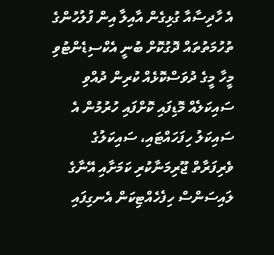އެ ހާދިސާއާ ގުޅިގެން އާއިލާ އިން ފުލުހުންގެ ތުހުމަތުތައް ދޮގުކޮށް ބުނީ އެކްސިޑެންޓުވި މީހާ މީގެ ދުވަސްކޮޅެއް ކުރިން ދުއްވި ސައިކަލެއް މޮޑިފައި ކޮށްފައި ހުރުމުން އެ ސައިކަލު ހިފަހައްޓައި، ސައިކަލުގެ ވެރިފަރާތް ޖޫރިމަނާކުރި ކަމަށާއި އޭނާގެ ލައިސަންސް ހިފެހެއްޓިކަން އެނގިފައި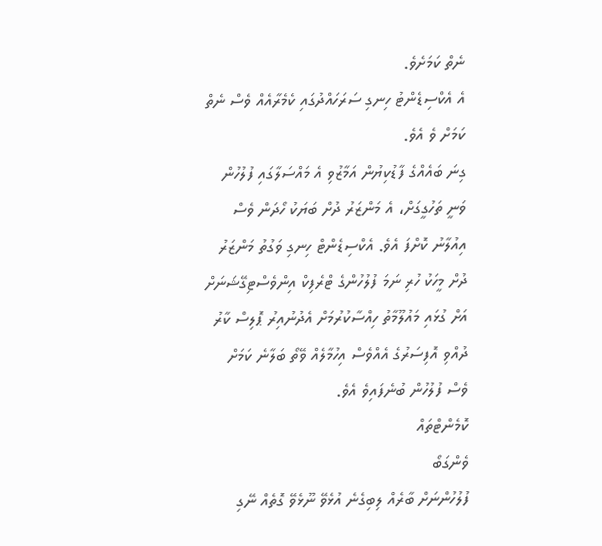ނެތް ކަމަށެވެ.
އެ އެކްސިޑެންޓު ހިނގި ސަރަހައްދުގައި ކެމެރާއެއް ވެސް ނެތް ކަމަށް ވެ އެވެ.
ގިނަ ބައެއްގެ ފާޑުކިޔުން އަމާޒުވި އެ މައްސަލާގައި ފުލުހުން ވަނީ ތަހުގީގަށް، އެ މަންޒަރު ދުށް ބަޔަކު ހޯދަން ވެސް އިއުލާނު ކޮށްފަ އެވެ. އެކްސިޑެންޓް ހިނގި ވަގުތު މަންޒަރު ދުށް މީހަކު ހުރި ނަމަ ފުލުހުންގެ ޓްރެފިކް އިންވެސްޓިގޭޝަނަށް އަށް ގުޅައި މައުލޫމާތު ހިއްސާކުރުމަށް އެދުނުއިރު ޕޮލިސް ކާރު ދުއްވި އޮފިސަރުގެ އެއްވެސް އިހުމާލެއް ވޭތޯ ބަލާނެ ކަމަށް ވެސް ފުލުހުން ބުނެފައިވެ އެވެ.
ކޮމެންޓްތައް
ވެންގަބޯ
ފުލުހުންނަށް ބާރެއް ލިބިގެނެ އުޅެވޭ ނޫޅެވޭ ގޮތެއް ނޭގި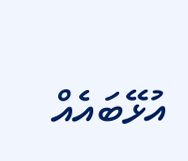އުޅޭބައެއް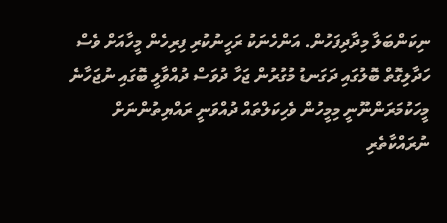ނިކަންބަލާ މިދާދިފަހުން. އަންހެނަކު ރަހީނުކުރި ފިރިހެން މީހާއަށް ވެސް ހަދާލިގޮތް ބޮލުގައި ދަގަނޑު މުގުރުން ޖަހާ ދުވަސް ދުއްވާލީ ބޮގައި ނުޖަހާނެ މީހަކުމަރަންނޫނީ މިމީހުން ވެހިކަލްތައް ދުއްވަނީ ރައްޔިތުންނަށް ނުރައްކާތެރި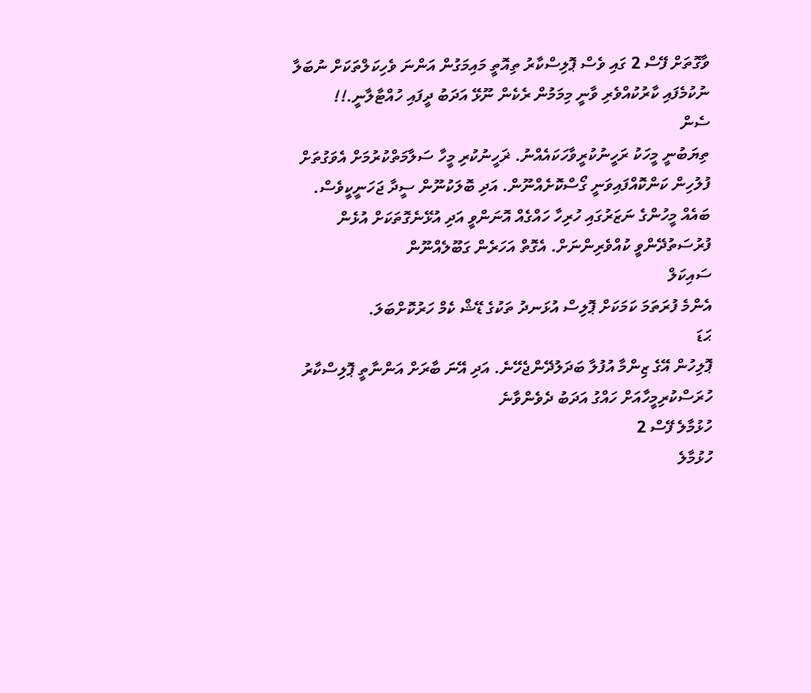ވާގޮތަށް ފޭސް 2 ގައި ވެސް ޕޮލިސްކާރު ތިއޮތީ މައިމަގުން އަންނަ ވެހިކަލްތަކަށް ނުބަލާ ނުކުމެފައި ކާރުކުއްވެރި ވާނީ މިމަމުން ރެކެން ނޫޅޭ އަދަބު ދީފައި ހުއްޓާލާނީ.!!
ސެން
ތިޔަބުނީ މީހަކު ރަހީނުކުރީވާހަކައެއްނު. ޜަހީނުކުރި މީހާ ސަލާމަތްކުރުމަށް އެވަގުތަށް ފުލުހިން ކަންކޮއްފައިވަނީ ގޯސްކޮށެއްނޫން. އަދި ބޮލަކުނޫން ސީދާ ޖަހަނީކީވެސް. ބައެއް މީހުންގެ ނަޒަރުގައި ހުރިހާ ހައްގެއް އޮނަންވީ އަދި އުޅޭނެގޮތަކަށް އުޅެން ފުރުސަތުދޭންވީ ކުއްވެރިންނަށް. އެގޮތް އަހަރެން ގަބޫލެއްނޫން
ސައިކަލް
އެންމެ ފުރަތަމަ ކަމަކަށް ޕޮލިސް އުޅަނދު ތަކުގެ ޑޭޝް ކެމް ހަރުކޮށްބަލަ.
ޙަޑަ
ޕޮލިހުން އޭގެ ޒިންމާ އުފުލާ ބަދަލުދޭންޖެހޭނެ. އަދި އޭނަ ބާރަށް އަންނާތީ ޕޮލިސްކާރު ހުރަސްކުރިމީހާއަށް ހައްގު އަދަބު ދެވެންވާނެ
ހުޅުމާލެ ފޭސް 2
ހުޅުމާލެ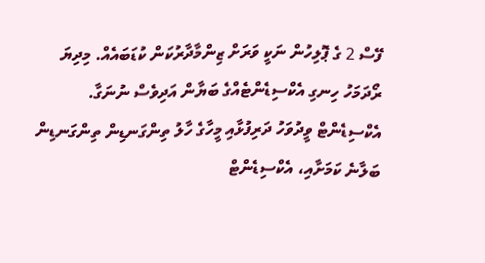ފޭސް 2 ގެ ޕޮލިހުން ނަކީ ވަރަށް ޒިންމާދާރުކަން ކުޑަބައެއް. މިދިޔަ ރޯދަމަހު ހިނގި އެކްސިޑެންޓެއްގެ ބަޔާން އަދިވެސް ނުނަގާ. އެކްސިޑެންޓް ވީދުވަހު ދަރިފުޅާއި މީހާގެ ހާލު ތިންގަނޑިން ތިންގަނޑިން ބަލާނެ ކަމަށާއި، އެކްސިޑެންޓް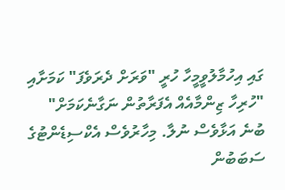ގައި އިހުމާލުވީމީހާ ހުރީ "ވަރަށް ދެރަވެފަ" ކަމަށާއި "ހުރިހާ ޒިންމާއެއް އެފަރާތުން ނަގާނެކަމަށް" ބުނެ އަޅާވެސް ނުލާ. މިހާރުވެސް އެކްސިޑެންޓުގެ ސަބަބުން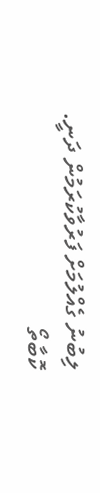ލިބުނު ގެއްލުމަށް ފަރުވާކުރަމުން ދަނީ. ކޮބާތޯ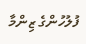ފުލުހުންގެ ޒިންމާ